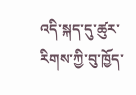འདི་སྐད་དུ་ཚུར་རིགས་ཀྱི་བུ་ཁྱོད་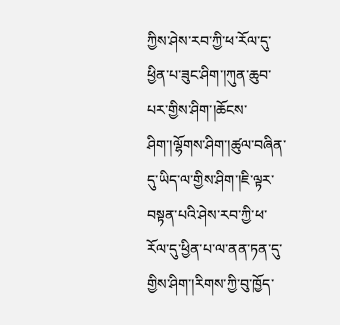ཀྱིས་ཤེས་རབ་ཀྱི་ཕ་རོལ་དུ་ཕྱིན་པ་ཟུང་ཤིག་།ཀུན་ཆུབ་པར་གྱིས་ཤིག་།ཆོངས་ཤིག་།ལྷོགས་ཤིག་།ཚུལ་བཞིན་དུ་ཡིད་ལ་གྱིས་ཤིག་།ཇི་ལྟར་བསྟན་པའི་ཤེས་རབ་ཀྱི་ཕ་རོལ་དུ་ཕྱིན་པ་ལ་ནན་ཏན་དུ་གྱིས་ཤིག་།རིགས་ཀྱི་བུ་ཁྱོད་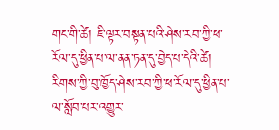གང་གི་ཚེ། ཇི་ལྟར་བསྟན་པའི་ཤེས་རབ་ཀྱི་ཕ་རོལ་དུ་ཕྱིན་པ་ལ་ནན་ཏན་དུ་བྱེད་པ་དེའི་ཚེ། རིགས་ཀྱི་བུ་ཁྱོད་ཤེས་རབ་ཀྱི་ཕ་རོལ་དུ་ཕྱིན་པ་ལ་སློབ་པར་འགྱུར་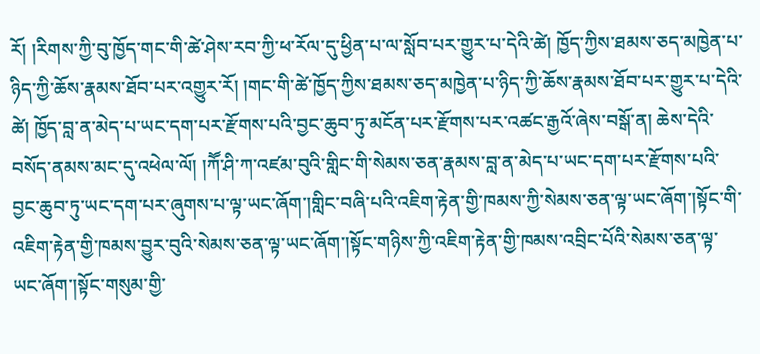རོ། །རིགས་ཀྱི་བུ་ཁྱོད་གང་གི་ཚེ་ཤེས་རབ་ཀྱི་ཕ་རོལ་དུ་ཕྱིན་པ་ལ་སློབ་པར་གྱུར་པ་དེའི་ཚེ། ཁྱོད་ཀྱིས་ཐམས་ཅད་མཁྱེན་པ་ཉིད་ཀྱི་ཆོས་རྣམས་ཐོབ་པར་འགྱུར་རོ། །གང་གི་ཚེ་ཁྱོད་ཀྱིས་ཐམས་ཅད་མཁྱེན་པ་ཉིད་ཀྱི་ཆོས་རྣམས་ཐོབ་པར་གྱུར་པ་དེའི་ཚེ། ཁྱོད་བླ་ན་མེད་པ་ཡང་དག་པར་རྫོགས་པའི་བྱང་ཆུབ་ཏུ་མངོན་པར་རྫོགས་པར་འཚང་རྒྱའོ་ཞེས་བསྒོ་ན། ཆེས་དེའི་བསོད་ནམས་མང་དུ་འཕེལ་ལོ། །ཀཽ་ཤི་ཀ་འཛམ་བུའི་གླིང་གི་སེམས་ཅན་རྣམས་བླ་ན་མེད་པ་ཡང་དག་པར་རྫོགས་པའི་བྱང་ཆུབ་ཏུ་ཡང་དག་པར་ཞུགས་པ་ལྟ་ཡང་ཞོག་།གླིང་བཞི་པའི་འཇིག་རྟེན་གྱི་ཁམས་ཀྱི་སེམས་ཅན་ལྟ་ཡང་ཞོག་།སྟོང་གི་འཇིག་རྟེན་གྱི་ཁམས་བྱུར་བུའི་སེམས་ཅན་ལྟ་ཡང་ཞོག་།སྟོང་གཉིས་ཀྱི་འཇིག་རྟེན་གྱི་ཁམས་འབྲིང་པོའི་སེམས་ཅན་ལྟ་ཡང་ཞོག་།སྟོང་གསུམ་གྱི་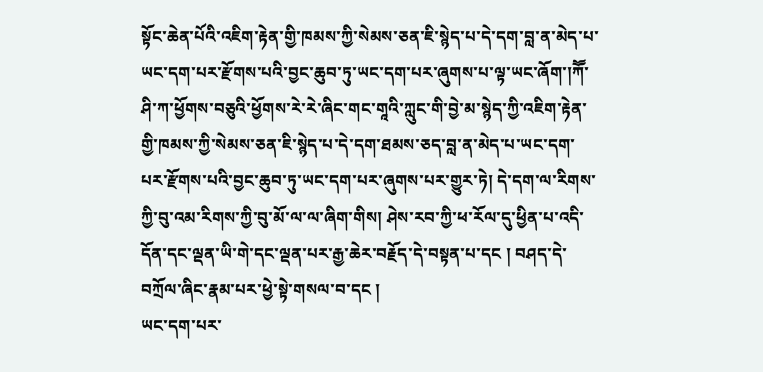སྟོང་ཆེན་པོའི་འཇིག་རྟེན་གྱི་ཁམས་ཀྱི་སེམས་ཅན་ཇི་སྙེད་པ་དེ་དག་བླ་ན་མེད་པ་ཡང་དག་པར་རྫོགས་པའི་བྱང་ཆུབ་ཏུ་ཡང་དག་པར་ཞུགས་པ་ལྟ་ཡང་ཞོག་།ཀཽ་ཤི་ཀ་ཕྱོགས་བཅུའི་ཕྱོགས་རེ་རེ་ཞིང་གང་གཱའི་ཀླུང་གི་བྱེ་མ་སྙེད་ཀྱི་འཇིག་རྟེན་གྱི་ཁམས་ཀྱི་སེམས་ཅན་ཇི་སྙེད་པ་དེ་དག་ཐམས་ཅད་བླ་ན་མེད་པ་ཡང་དག་པར་རྫོགས་པའི་བྱང་ཆུབ་ཏུ་ཡང་དག་པར་ཞུགས་པར་གྱུར་ཏེ། དེ་དག་ལ་རིགས་ཀྱི་བུ་འམ་རིགས་ཀྱི་བུ་མོ་ལ་ལ་ཞིག་གིས། ཤེས་རབ་ཀྱི་ཕ་རོལ་དུ་ཕྱིན་པ་འདི་དོན་དང་ལྡན་ཡི་གེ་དང་ལྡན་པར་རྒྱ་ཆེར་བརྗོད་དེ་བསྟན་པ་དང ། བཤད་དེ་བཀྲོལ་ཞིང་རྣམ་པར་ཕྱེ་སྟེ་གསལ་བ་དང །
ཡང་དག་པར་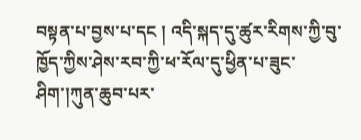བསྟན་པ་བྱས་པ་དང ། འདི་སྐད་དུ་ཚུར་རིགས་ཀྱི་བུ་ཁྱོད་ཀྱིས་ཤེས་རབ་ཀྱི་ཕ་རོལ་དུ་ཕྱིན་པ་ཟུང་ཤིག་།ཀུན་ཆུབ་པར་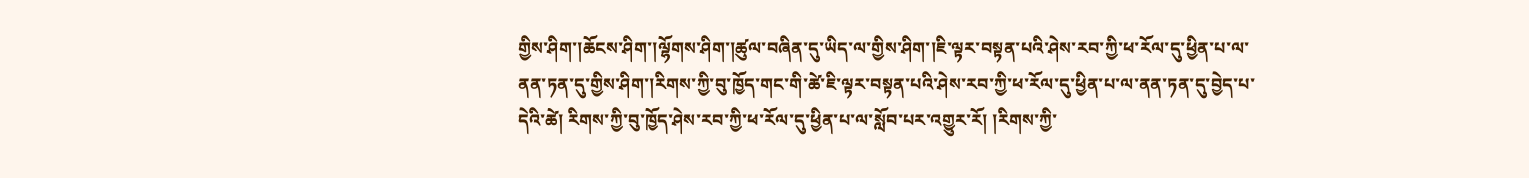གྱིས་ཤིག་།ཆོངས་ཤིག་།ལྷོགས་ཤིག་།ཚུལ་བཞིན་དུ་ཡིད་ལ་གྱིས་ཤིག་།ཇི་ལྟར་བསྟན་པའི་ཤེས་རབ་ཀྱི་ཕ་རོལ་དུ་ཕྱིན་པ་ལ་ནན་ཏན་དུ་གྱིས་ཤིག་།རིགས་ཀྱི་བུ་ཁྱོད་གང་གི་ཚེ་ཇི་ལྟར་བསྟན་པའི་ཤེས་རབ་ཀྱི་ཕ་རོལ་དུ་ཕྱིན་པ་ལ་ནན་ཏན་དུ་བྱེད་པ་དེའི་ཚེ། རིགས་ཀྱི་བུ་ཁྱོད་ཤེས་རབ་ཀྱི་ཕ་རོལ་དུ་ཕྱིན་པ་ལ་སློབ་པར་འགྱུར་རོ། །རིགས་ཀྱི་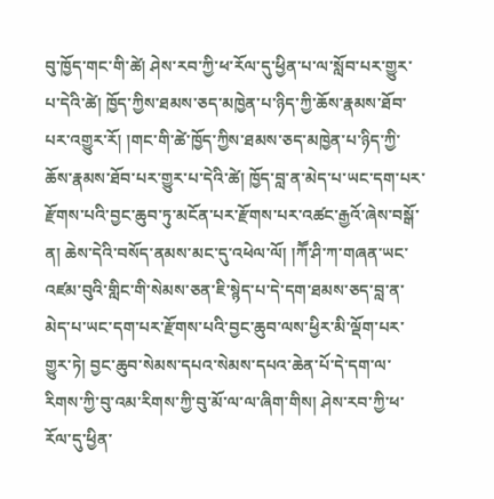བུ་ཁྱོད་གང་གི་ཚེ། ཤེས་རབ་ཀྱི་ཕ་རོལ་དུ་ཕྱིན་པ་ལ་སློབ་པར་གྱུར་པ་དེའི་ཚེ། ཁྱོད་ཀྱིས་ཐམས་ཅད་མཁྱེན་པ་ཉིད་ཀྱི་ཆོས་རྣམས་ཐོབ་པར་འགྱུར་རོ། །གང་གི་ཚེ་ཁྱོད་ཀྱིས་ཐམས་ཅད་མཁྱེན་པ་ཉིད་ཀྱི་ཆོས་རྣམས་ཐོབ་པར་གྱུར་པ་དེའི་ཚེ། ཁྱོད་བླ་ན་མེད་པ་ཡང་དག་པར་རྫོགས་པའི་བྱང་ཆུབ་ཏུ་མངོན་པར་རྫོགས་པར་འཚང་རྒྱའོ་ཞེས་བསྒོ་ན། ཆེས་དེའི་བསོད་ནམས་མང་དུ་འཕེལ་ལོ། །ཀཽ་ཤི་ཀ་གཞན་ཡང་འཛམ་བུའི་གླིང་གི་སེམས་ཅན་ཇི་སྙེད་པ་དེ་དག་ཐམས་ཅད་བླ་ན་མེད་པ་ཡང་དག་པར་རྫོགས་པའི་བྱང་ཆུབ་ལས་ཕྱིར་མི་ལྡོག་པར་གྱུར་ཏེ། བྱང་ཆུབ་སེམས་དཔའ་སེམས་དཔའ་ཆེན་པོ་དེ་དག་ལ་རིགས་ཀྱི་བུ་འམ་རིགས་ཀྱི་བུ་མོ་ལ་ལ་ཞིག་གིས། ཤེས་རབ་ཀྱི་ཕ་རོལ་དུ་ཕྱིན་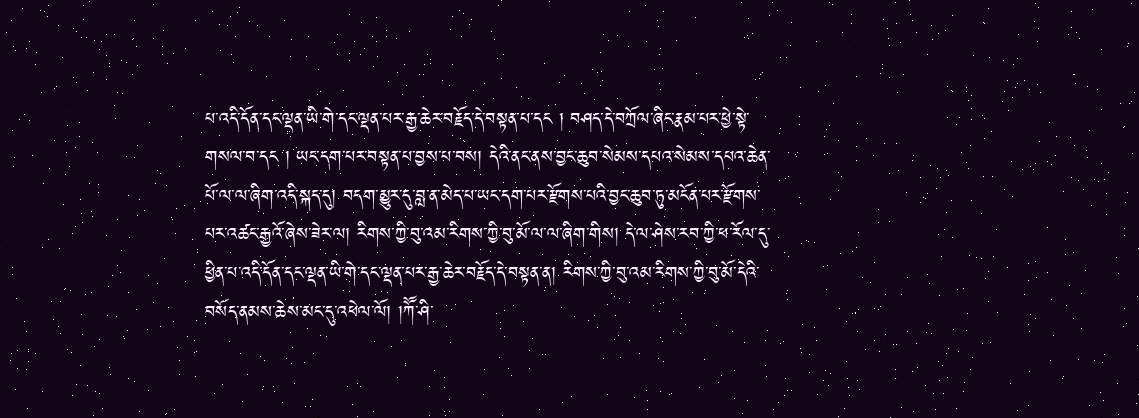པ་འདི་དོན་དང་ལྡན་ཡི་གེ་དང་ལྡན་པར་རྒྱ་ཆེར་བརྗོད་དེ་བསྟན་པ་དང ། བཤད་དེ་བཀྲོལ་ཞིང་རྣམ་པར་ཕྱེ་སྟེ་གསལ་བ་དང ། ཡང་དག་པར་བསྟན་པ་བྱས་པ་བས། དེའི་ནང་ནས་བྱང་ཆུབ་སེམས་དཔའ་སེམས་དཔའ་ཆེན་པོ་ལ་ལ་ཞིག་འདི་སྐད་དུ། བདག་མྱུར་དུ་བླ་ན་མེད་པ་ཡང་དག་པར་རྫོགས་པའི་བྱང་ཆུབ་ཏུ་མངོན་པར་རྫོགས་པར་འཚང་རྒྱའོ་ཞེས་ཟེར་ལ། རིགས་ཀྱི་བུ་འམ་རིགས་ཀྱི་བུ་མོ་ལ་ལ་ཞིག་གིས། དེ་ལ་ཤེས་རབ་ཀྱི་ཕ་རོལ་དུ་ཕྱིན་པ་འདི་དོན་དང་ལྡན་ཡི་གེ་དང་ལྡན་པར་རྒྱ་ཆེར་བརྗོད་དེ་བསྟན་ན། རིགས་ཀྱི་བུ་འམ་རིགས་ཀྱི་བུ་མོ་དེའི་བསོད་ནམས་ཆེས་མང་དུ་འཕེལ་ལོ། །ཀཽ་ཤི་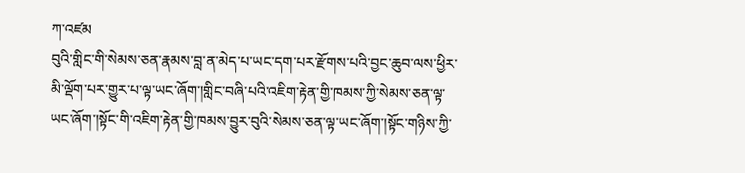ཀ་འཛམ
བུའི་གླིང་གི་སེམས་ཅན་རྣམས་བླ་ན་མེད་པ་ཡང་དག་པར་རྫོགས་པའི་བྱང་ཆུབ་ལས་ཕྱིར་མི་ལྡོག་པར་གྱུར་པ་ལྟ་ཡང་ཞོག་།གླིང་བཞི་པའི་འཇིག་རྟེན་གྱི་ཁམས་ཀྱི་སེམས་ཅན་ལྟ་ཡང་ཞོག་།སྟོང་གི་འཇིག་རྟེན་གྱི་ཁམས་བྱུར་བུའི་སེམས་ཅན་ལྟ་ཡང་ཞོག་།སྟོང་གཉིས་ཀྱི་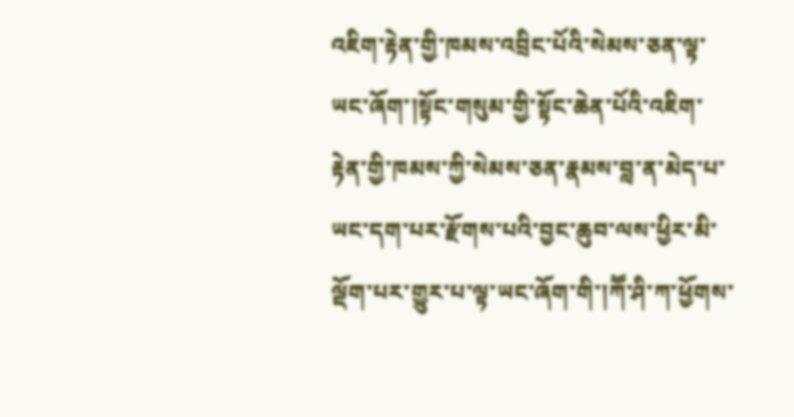འཇིག་རྟེན་གྱི་ཁམས་འབྲིང་པོའི་སེམས་ཅན་ལྟ་ཡང་ཞོག་།སྟོང་གསུམ་གྱི་སྟོང་ཆེན་པོའི་འཇིག་རྟེན་གྱི་ཁམས་ཀྱི་སེམས་ཅན་རྣམས་བླ་ན་མེད་པ་ཡང་དག་པར་རྫོགས་པའི་བྱང་ཆུབ་ལས་ཕྱིར་མི་ལྡོག་པར་གྱུར་པ་ལྟ་ཡང་ཞོག་གི་།ཀཽ་ཤི་ཀ་ཕྱོགས་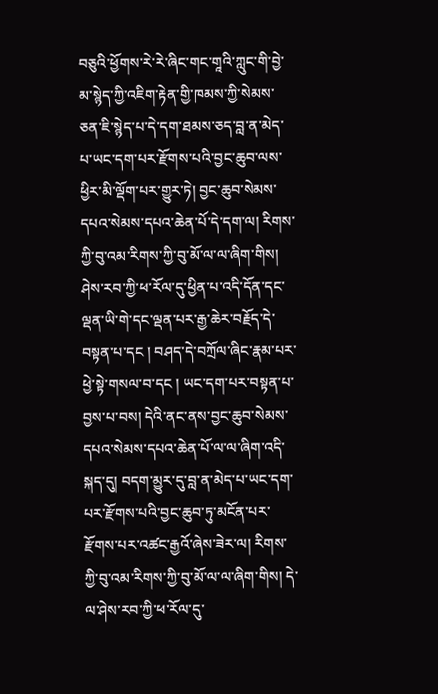བཅུའི་ཕྱོགས་རེ་རེ་ཞིང་གང་གཱའི་ཀླུང་གི་བྱེ་མ་སྙེད་ཀྱི་འཇིག་རྟེན་གྱི་ཁམས་ཀྱི་སེམས་ཅན་ཇི་སྙེད་པ་དེ་དག་ཐམས་ཅད་བླ་ན་མེད་པ་ཡང་དག་པར་རྫོགས་པའི་བྱང་ཆུབ་ལས་ཕྱིར་མི་ལྡོག་པར་གྱུར་ཏེ། བྱང་ཆུབ་སེམས་དཔའ་སེམས་དཔའ་ཆེན་པོ་དེ་དག་ལ། རིགས་ཀྱི་བུ་འམ་རིགས་ཀྱི་བུ་མོ་ལ་ལ་ཞིག་གིས། ཤེས་རབ་ཀྱི་ཕ་རོལ་དུ་ཕྱིན་པ་འདི་དོན་དང་ལྡན་ཡི་གེ་དང་ལྡན་པར་རྒྱ་ཆེར་བརྗོད་དེ་བསྟན་པ་དང ། བཤད་དེ་བཀྲོལ་ཞིང་རྣམ་པར་ཕྱེ་སྟེ་གསལ་བ་དང ། ཡང་དག་པར་བསྟན་པ་བྱས་པ་བས། དེའི་ནང་ནས་བྱང་ཆུབ་སེམས་དཔའ་སེམས་དཔའ་ཆེན་པོ་ལ་ལ་ཞིག་འདི་སྐད་དུ། བདག་མྱུར་དུ་བླ་ན་མེད་པ་ཡང་དག་པར་རྫོགས་པའི་བྱང་ཆུབ་ཏུ་མངོན་པར་རྫོགས་པར་འཚང་རྒྱའོ་ཞེས་ཟེར་ལ། རིགས་ཀྱི་བུ་འམ་རིགས་ཀྱི་བུ་མོ་ལ་ལ་ཞིག་གིས། དེ་ལ་ཤེས་རབ་ཀྱི་ཕ་རོལ་དུ་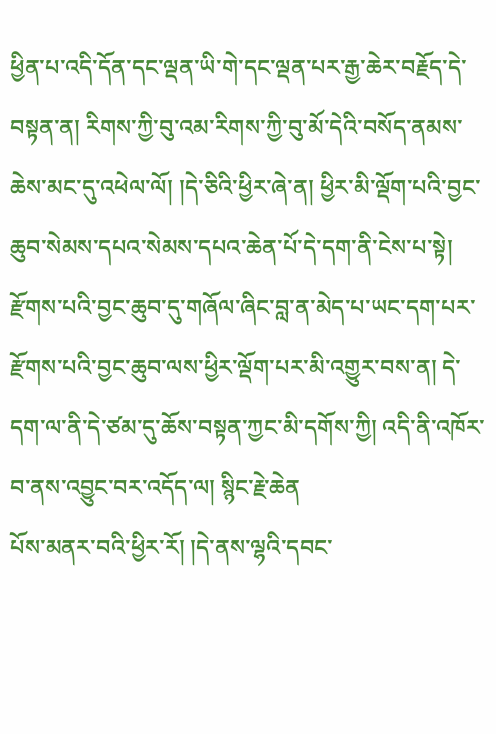ཕྱིན་པ་འདི་དོན་དང་ལྡན་ཡི་གེ་དང་ལྡན་པར་རྒྱ་ཆེར་བརྗོད་དེ་བསྟན་ན། རིགས་ཀྱི་བུ་འམ་རིགས་ཀྱི་བུ་མོ་དེའི་བསོད་ནམས་ཆེས་མང་དུ་འཕེལ་ལོ། །དེ་ཅིའི་ཕྱིར་ཞེ་ན། ཕྱིར་མི་ལྡོག་པའི་བྱང་ཆུབ་སེམས་དཔའ་སེམས་དཔའ་ཆེན་པོ་དེ་དག་ནི་ངེས་པ་སྟེ། རྫོགས་པའི་བྱང་ཆུབ་དུ་གཞོལ་ཞིང་བླ་ན་མེད་པ་ཡང་དག་པར་རྫོགས་པའི་བྱང་ཆུབ་ལས་ཕྱིར་ལྡོག་པར་མི་འགྱུར་བས་ན། དེ་དག་ལ་ནི་དེ་ཙམ་དུ་ཆོས་བསྟན་ཀྱང་མི་དགོས་ཀྱི། འདི་ནི་འཁོར་བ་ནས་འབྱུང་བར་འདོད་ལ། སྙིང་རྗེ་ཆེན
པོས་མནར་བའི་ཕྱིར་རོ། །དེ་ནས་ལྷའི་དབང་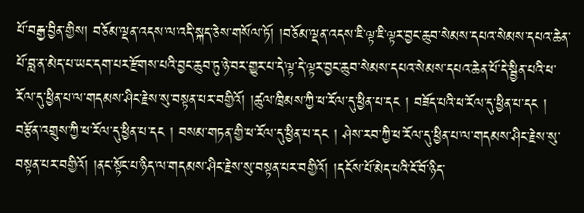པོ་བརྒྱ་བྱིན་གྱིས། བཅོམ་ལྡན་འདས་ལ་འདི་སྐད་ཅེས་གསོལ་ཏོ། །བཅོམ་ལྡན་འདས་ཇི་ལྟ་ཇི་ལྟར་བྱང་ཆུབ་སེམས་དཔའ་སེམས་དཔའ་ཆེན་པོ་བླ་ན་མེད་པ་ཡང་དག་པར་རྫོགས་པའི་བྱང་ཆུབ་ཏུ་ཉེ་བར་གྱུར་པ་དེ་ལྟ་དེ་ལྟར་བྱང་ཆུབ་སེམས་དཔའ་སེམས་དཔའ་ཆེན་པོ་དེ་སྦྱིན་པའི་ཕ་རོལ་དུ་ཕྱིན་པ་ལ་གདམས་ཤིང་རྗེས་སུ་བསྟན་པར་བགྱིའོ། །ཚུལ་ཁྲིམས་ཀྱི་ཕ་རོལ་དུ་ཕྱིན་པ་དང ། བཟོད་པའི་ཕ་རོལ་དུ་ཕྱིན་པ་དང ། བརྩོན་འགྲུས་ཀྱི་ཕ་རོལ་དུ་ཕྱིན་པ་དང ། བསམ་གཏན་གྱི་ཕ་རོལ་དུ་ཕྱིན་པ་དང ། ཤེས་རབ་ཀྱི་ཕ་རོལ་དུ་ཕྱིན་པ་ལ་གདམས་ཤིང་རྗེས་སུ་བསྟན་པར་བགྱིའོ། །ནང་སྟོང་པ་ཉིད་ལ་གདམས་ཤིང་རྗེས་སུ་བསྟན་པར་བགྱིའོ། །དངོས་པོ་མེད་པའི་ངོ་བོ་ཉིད་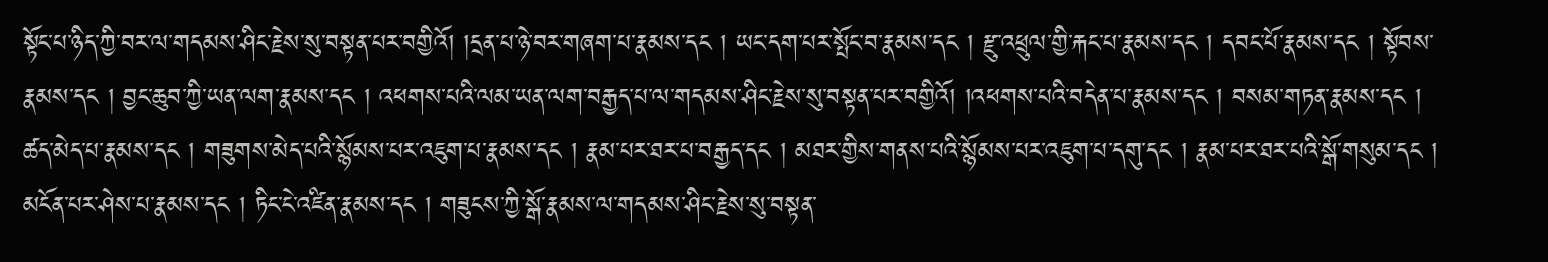སྟོང་པ་ཉིད་ཀྱི་བར་ལ་གདམས་ཤིང་རྗེས་སུ་བསྟན་པར་བགྱིའོ། །དྲན་པ་ཉེ་བར་གཞག་པ་རྣམས་དང ། ཡང་དག་པར་སྤོང་བ་རྣམས་དང ། རྫུ་འཕྲུལ་གྱི་རྐང་པ་རྣམས་དང ། དབང་པོ་རྣམས་དང ། སྟོབས་རྣམས་དང ། བྱང་ཆུབ་ཀྱི་ཡན་ལག་རྣམས་དང ། འཕགས་པའི་ལམ་ཡན་ལག་བརྒྱད་པ་ལ་གདམས་ཤིང་རྗེས་སུ་བསྟན་པར་བགྱིའོ། །འཕགས་པའི་བདེན་པ་རྣམས་དང ། བསམ་གཏན་རྣམས་དང ། ཚད་མེད་པ་རྣམས་དང ། གཟུགས་མེད་པའི་སྙོམས་པར་འཇུག་པ་རྣམས་དང ། རྣམ་པར་ཐར་པ་བརྒྱད་དང ། མཐར་གྱིས་གནས་པའི་སྙོམས་པར་འཇུག་པ་དགུ་དང ། རྣམ་པར་ཐར་པའི་སྒོ་གསུམ་དང ། མངོན་པར་ཤེས་པ་རྣམས་དང ། ཏིང་ངེ་འཛིན་རྣམས་དང ། གཟུངས་ཀྱི་སྒོ་རྣམས་ལ་གདམས་ཤིང་རྗེས་སུ་བསྟན་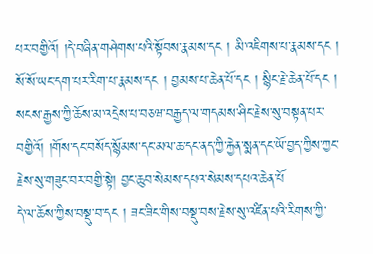པར་བགྱིའོ། །དེ་བཞིན་གཤེགས་པའི་སྟོབས་རྣམས་དང ། མི་འཇིགས་པ་རྣམས་དང ། སོ་སོ་ཡང་དག་པར་རིག་པ་རྣམས་དང ། བྱམས་པ་ཆེན་པོ་དང ། སྙིང་རྗེ་ཆེན་པོ་དང ། སངས་རྒྱས་ཀྱི་ཆོས་མ་འདྲེས་པ་བཅཝ་བརྒྱད་ལ་གདམས་ཤིང་རྗེས་སུ་བསྟན་པར་བགྱིའོ། །གོས་དང་བསོད་སྙོམས་དང་མལ་ཆ་དང་ནད་ཀྱི་རྐྱེན་སྨན་དང་ཡོ་བྱད་ཀྱིས་ཀྱང་རྗེས་སུ་གཟུང་བར་བགྱི་སྟེ། བྱང་ཆུབ་སེམས་དཔའ་སེམས་དཔའ་ཆེན་པོ
དེ་ལ་ཆོས་ཀྱིས་བསྡུ་བ་དང ། ཟང་ཟིང་གིས་བསྡུ་བས་རྗེས་སུ་འཛིན་པའི་རིགས་ཀྱི་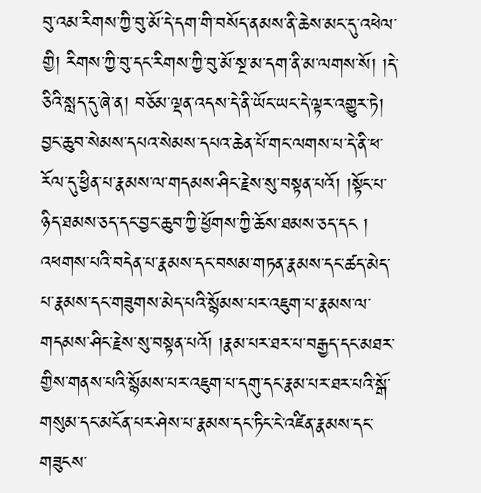བུ་འམ་རིགས་ཀྱི་བུ་མོ་དེ་དག་གི་བསོད་ནམས་ནི་ཆེས་མང་དུ་འཕེལ་གྱི། རིགས་ཀྱི་བུ་དང་རིགས་ཀྱི་བུ་མོ་སྔ་མ་དག་ནི་མ་ལགས་སོ། །དེ་ཅིའི་སླད་དུ་ཞེ་ན། བཅོམ་ལྡན་འདས་དེ་ནི་ཡོང་ཡང་དེ་ལྟར་འགྱུར་ཏེ། བྱང་ཆུབ་སེམས་དཔའ་སེམས་དཔའ་ཆེན་པོ་གང་ལགས་པ་དེ་ནི་ཕ་རོལ་དུ་ཕྱིན་པ་རྣམས་ལ་གདམས་ཤིང་རྗེས་སུ་བསྟན་པའོ། །སྟོང་པ་ཉིད་ཐམས་ཅད་དང་བྱང་ཆུབ་ཀྱི་ཕྱོགས་ཀྱི་ཆོས་ཐམས་ཅད་དང ། འཕགས་པའི་བདེན་པ་རྣམས་དང་བསམ་གཏན་རྣམས་དང་ཚད་མེད་པ་རྣམས་དང་གཟུགས་མེད་པའི་སྙོམས་པར་འཇུག་པ་རྣམས་ལ་གདམས་ཤིང་རྗེས་སུ་བསྟན་པའོ། །རྣམ་པར་ཐར་པ་བརྒྱད་དང་མཐར་གྱིས་གནས་པའི་སྙོམས་པར་འཇུག་པ་དགུ་དང་རྣམ་པར་ཐར་པའི་སྒོ་གསུམ་དང་མངོན་པར་ཤེས་པ་རྣམས་དང་ཏིང་ངེ་འཛིན་རྣམས་དང་གཟུངས་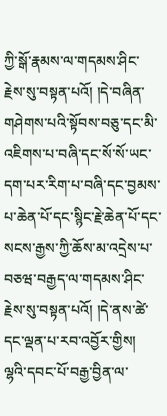ཀྱི་སྒོ་རྣམས་ལ་གདམས་ཤིང་རྗེས་སུ་བསྟན་པའོ། །དེ་བཞིན་གཤེགས་པའི་སྟོབས་བཅུ་དང་མི་འཇིགས་པ་བཞི་དང་སོ་སོ་ཡང་དག་པར་རིག་པ་བཞི་དང་བྱམས་པ་ཆེན་པོ་དང་སྙིང་རྗེ་ཆེན་པོ་དང་སངས་རྒྱས་ཀྱི་ཆོས་མ་འདྲེས་པ་བཅཝ་བརྒྱད་ལ་གདམས་ཤིང་རྗེས་སུ་བསྟན་པའོ། །དེ་ནས་ཚེ་དང་ལྡན་པ་རབ་འབྱོར་གྱིས། ལྷའི་དབང་པོ་བརྒྱ་བྱིན་ལ་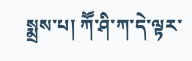སྨྲས་པ། ཀཽ་ཤི་ཀ་དེ་ལྟར་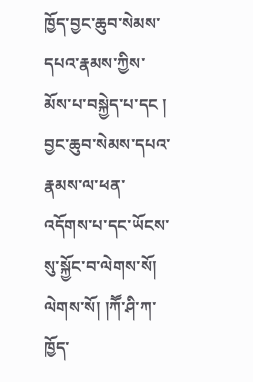ཁྱོད་བྱང་ཆུབ་སེམས་དཔའ་རྣམས་ཀྱིས་མོས་པ་བསྐྱེད་པ་དང ། བྱང་ཆུབ་སེམས་དཔའ་རྣམས་ལ་ཕན་འདོགས་པ་དང་ཡོངས་སུ་སྐྱོང་བ་ལེགས་སོ། ལེགས་སོ། །ཀཽ་ཤི་ཀ་ཁྱོད་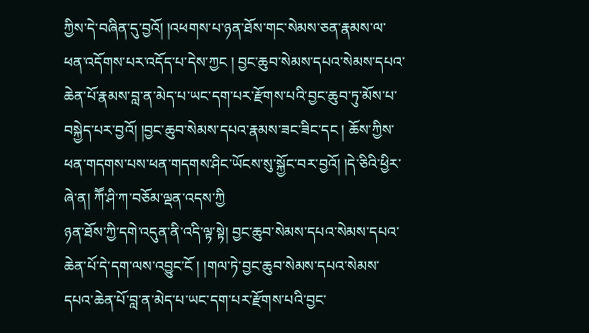ཀྱིས་དེ་བཞིན་དུ་བྱའོ། །འཕགས་པ་ཉན་ཐོས་གང་སེམས་ཅན་རྣམས་ལ་ཕན་འདོགས་པར་འདོད་པ་དེས་ཀྱང ། བྱང་ཆུབ་སེམས་དཔའ་སེམས་དཔའ་ཆེན་པོ་རྣམས་བླ་ན་མེད་པ་ཡང་དག་པར་རྫོགས་པའི་བྱང་ཆུབ་ཏུ་མོས་པ་བསྐྱེད་པར་བྱའོ། །བྱང་ཆུབ་སེམས་དཔའ་རྣམས་ཟང་ཟིང་དང ། ཆོས་ཀྱིས་ཕན་གདགས་པས་ཕན་གདགས་ཤིང་ཡོངས་སུ་སྐྱོང་བར་བྱའོ། །དེ་ཅིའི་ཕྱིར་ཞེ་ན། ཀཽ་ཤི་ཀ་བཅོམ་ལྡན་འདས་ཀྱི
ཉན་ཐོས་ཀྱི་དགེ་འདུན་ནི་འདི་ལྟ་སྟེ། བྱང་ཆུབ་སེམས་དཔའ་སེམས་དཔའ་ཆེན་པོ་དེ་དག་ལས་འབྱུང་ངོ ། །གལ་ཏེ་བྱང་ཆུབ་སེམས་དཔའ་སེམས་དཔའ་ཆེན་པོ་བླ་ན་མེད་པ་ཡང་དག་པར་རྫོགས་པའི་བྱང་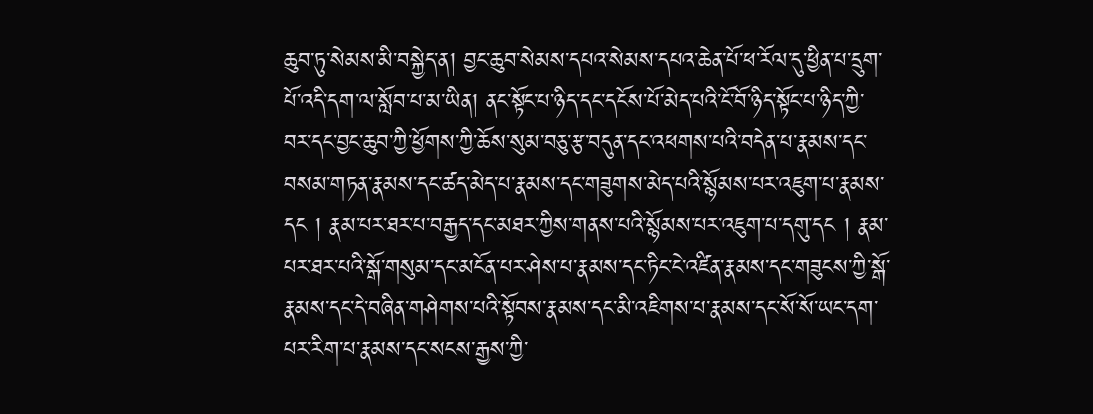ཆུབ་ཏུ་སེམས་མི་བསྐྱེད་ན། བྱང་ཆུབ་སེམས་དཔའ་སེམས་དཔའ་ཆེན་པོ་ཕ་རོལ་དུ་ཕྱིན་པ་དྲུག་པོ་འདི་དག་ལ་སློབ་པ་མ་ཡིན། ནང་སྟོང་པ་ཉིད་དང་དངོས་པོ་མེད་པའི་ངོ་བོ་ཉིད་སྟོང་པ་ཉིད་ཀྱི་བར་དང་བྱང་ཆུབ་ཀྱི་ཕྱོགས་ཀྱི་ཆོས་སུམ་བཅུ་རྩ་བདུན་དང་འཕགས་པའི་བདེན་པ་རྣམས་དང་བསམ་གཏན་རྣམས་དང་ཚད་མེད་པ་རྣམས་དང་གཟུགས་མེད་པའི་སྙོམས་པར་འཇུག་པ་རྣམས་དང ། རྣམ་པར་ཐར་པ་བརྒྱད་དང་མཐར་ཀྱིས་གནས་པའི་སྙོམས་པར་འཇུག་པ་དགུ་དང ། རྣམ་པར་ཐར་པའི་སྒོ་གསུམ་དང་མངོན་པར་ཤེས་པ་རྣམས་དང་ཏིང་ངེ་འཛིན་རྣམས་དང་གཟུངས་ཀྱི་སྒོ་རྣམས་དང་དེ་བཞིན་གཤེགས་པའི་སྟོབས་རྣམས་དང་མི་འཇིགས་པ་རྣམས་དང་སོ་སོ་ཡང་དག་པར་རིག་པ་རྣམས་དང་སངས་རྒྱས་ཀྱི་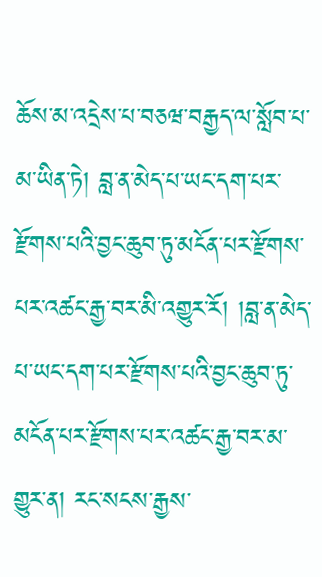ཆོས་མ་འདྲེས་པ་བཅཝ་བརྒྱད་ལ་སློབ་པ་མ་ཡིན་ཏེ། བླ་ན་མེད་པ་ཡང་དག་པར་རྫོགས་པའི་བྱང་ཆུབ་ཏུ་མངོན་པར་རྫོགས་པར་འཚང་རྒྱ་བར་མི་འགྱུར་རོ། །བླ་ན་མེད་པ་ཡང་དག་པར་རྫོགས་པའི་བྱང་ཆུབ་ཏུ་མངོན་པར་རྫོགས་པར་འཚང་རྒྱ་བར་མ་གྱུར་ན། རང་སངས་རྒྱས་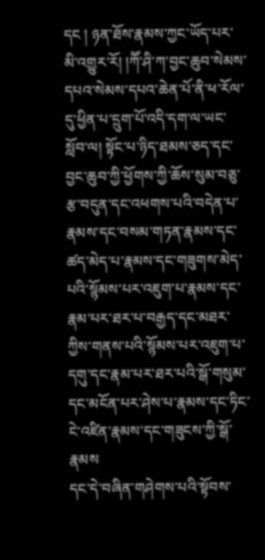དང ། ཉན་ཐོས་རྣམས་ཀྱང་ཡོད་པར་མི་འགྱུར་རོ། །ཀཽ་ཤི་ཀ་བྱང་ཆུབ་སེམས་དཔའ་སེམས་དཔའ་ཆེན་པོ་ནི་ཕ་རོལ་དུ་ཕྱིན་པ་དྲུག་པོ་འདི་དག་ལ་ཡང་སློབ་ལ། སྟོང་པ་ཉིད་ཐམས་ཅད་དང་བྱང་ཆུབ་ཀྱི་ཕྱོགས་ཀྱི་ཆོས་སུམ་བཅུ་རྩ་བདུན་དང་འཕགས་པའི་བདེན་པ་རྣམས་དང་བསམ་གཏན་རྣམས་དང་ཚད་མེད་པ་རྣམས་དང་གཟུགས་མེད་པའི་སྙོམས་པར་འཇུག་པ་རྣམས་དང་རྣམ་པར་ཐར་པ་བརྒྱད་དང་མཐར་ཀྱིས་གནས་པའི་སྙོམས་པར་འཇུག་པ་དགུ་དང་རྣམ་པར་ཐར་པའི་སྒོ་གསུམ་དང་མངོན་པར་ཤེས་པ་རྣམས་དང་ཏིང་ངེ་འཛིན་རྣམས་དང་གཟུངས་ཀྱི་སྒོ་རྣམས
དང་དེ་བཞིན་གཤེགས་པའི་སྟོབས་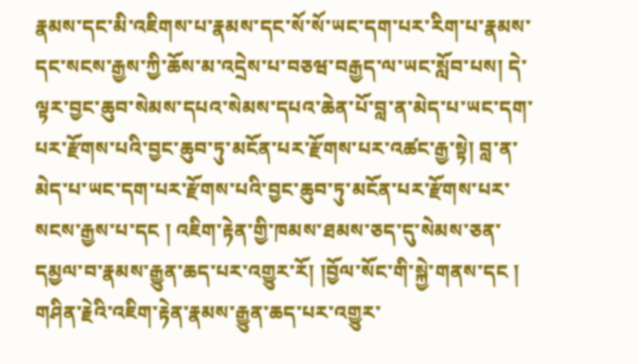རྣམས་དང་མི་འཇིགས་པ་རྣམས་དང་སོ་སོ་ཡང་དག་པར་རིག་པ་རྣམས་དང་སངས་རྒྱས་ཀྱི་ཆོས་མ་འདྲེས་པ་བཅཝ་བརྒྱད་ལ་ཡང་སློབ་པས། དེ་ལྟར་བྱང་ཆུབ་སེམས་དཔའ་སེམས་དཔའ་ཆེན་པོ་བླ་ན་མེད་པ་ཡང་དག་པར་རྫོགས་པའི་བྱང་ཆུབ་ཏུ་མངོན་པར་རྫོགས་པར་འཚང་རྒྱ་སྟེ། བླ་ན་མེད་པ་ཡང་དག་པར་རྫོགས་པའི་བྱང་ཆུབ་ཏུ་མངོན་པར་རྫོགས་པར་སངས་རྒྱས་པ་དང ། འཇིག་རྟེན་གྱི་ཁམས་ཐམས་ཅད་དུ་སེམས་ཅན་དམྱལ་བ་རྣམས་རྒྱུན་ཆད་པར་འགྱུར་རོ། །བྱོལ་སོང་གི་སྐྱེ་གནས་དང ། གཤིན་རྗེའི་འཇིག་རྟེན་རྣམས་རྒྱུན་ཆད་པར་འགྱུར་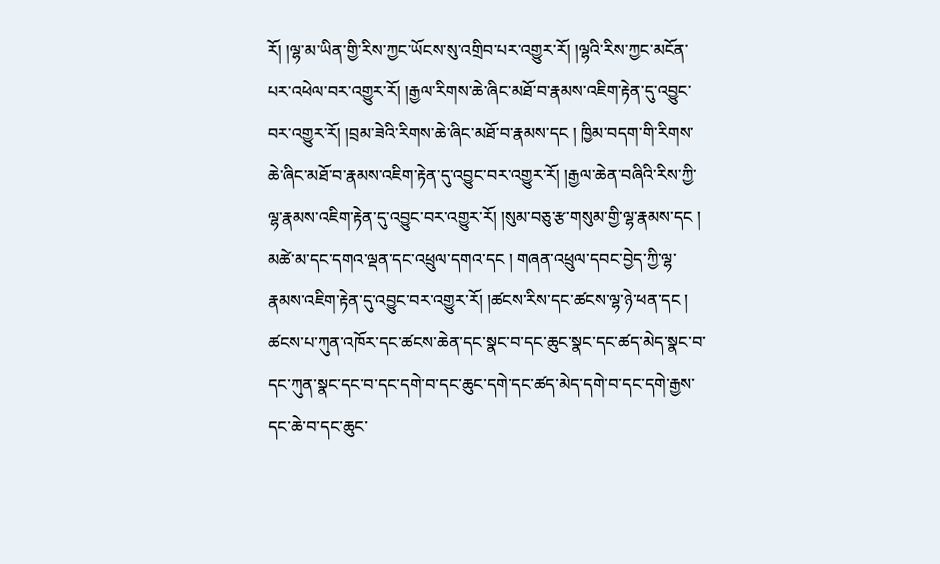རོ། །ལྷ་མ་ཡིན་གྱི་རིས་ཀྱང་ཡོངས་སུ་འགྲིབ་པར་འགྱུར་རོ། །ལྷའི་རིས་ཀྱང་མངོན་པར་འཕེལ་བར་འགྱུར་རོ། །རྒྱལ་རིགས་ཆེ་ཞིང་མཐོ་བ་རྣམས་འཇིག་རྟེན་དུ་འབྱུང་བར་འགྱུར་རོ། །བྲམ་ཟེའི་རིགས་ཆེ་ཞིང་མཐོ་བ་རྣམས་དང ། ཁྱིམ་བདག་གི་རིགས་ཆེ་ཞིང་མཐོ་བ་རྣམས་འཇིག་རྟེན་དུ་འབྱུང་བར་འགྱུར་རོ། །རྒྱལ་ཆེན་བཞིའི་རིས་ཀྱི་ལྷ་རྣམས་འཇིག་རྟེན་དུ་འབྱུང་བར་འགྱུར་རོ། །སུམ་བཅུ་རྩ་གསུམ་གྱི་ལྷ་རྣམས་དང ། མཚེ་མ་དང་དགའ་ལྡན་དང་འཕྲུལ་དགའ་དང ། གཞན་འཕྲུལ་དབང་བྱེད་ཀྱི་ལྷ་རྣམས་འཇིག་རྟེན་དུ་འབྱུང་བར་འགྱུར་རོ། །ཚངས་རིས་དང་ཚངས་ལྷ་ཉེ་ཕན་དང ། ཚངས་པ་ཀུན་འཁོར་དང་ཚངས་ཆེན་དང་སྣང་བ་དང་ཆུང་སྣང་དང་ཚད་མེད་སྣང་བ་དང་ཀུན་སྣང་དང་བ་དང་དགེ་བ་དང་ཆུང་དགེ་དང་ཚད་མེད་དགེ་བ་དང་དགེ་རྒྱས་དང་ཆེ་བ་དང་ཆུང་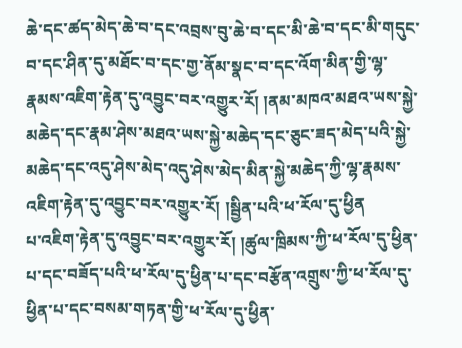ཆེ་དང་ཚད་མེད་ཆེ་བ་དང་འབྲས་བུ་ཆེ་བ་དང་མི་ཆེ་བ་དང་མི་གདུང་བ་དང་ཤིན་དུ་མཐོང་བ་དང་གྱ་ནོམ་སྣང་བ་དང་འོག་མིན་གྱི་ལྷ་རྣམས་འཇིག་རྟེན་དུ་འབྱུང་བར་འགྱུར་རོ། །ནམ་མཁའ་མཐའ་ཡས་སྐྱེ་མཆེད་དང་རྣམ་ཤེས་མཐའ་ཡས་སྐྱེ་མཆེད་དང་ཅུང་ཟད་མེད་པའི་སྐྱེ་མཆེད་དང་འདུ་ཤེས་མེད་འདུ་ཤེས་མེད་མིན་སྐྱེ་མཆེད་ཀྱི་ལྷ་རྣམས་འཇིག་རྟེན་དུ་འབྱུང་བར་འགྱུར་རོ། །སྦྱིན་པའི་ཕ་རོལ་དུ་ཕྱིན
པ་འཇིག་རྟེན་དུ་འབྱུང་བར་འགྱུར་རོ། །ཚུལ་ཁྲིམས་ཀྱི་ཕ་རོལ་དུ་ཕྱིན་པ་དང་བཟོད་པའི་ཕ་རོལ་དུ་ཕྱིན་པ་དང་བརྩོན་འགྲུས་ཀྱི་ཕ་རོལ་དུ་ཕྱིན་པ་དང་བསམ་གཏན་གྱི་ཕ་རོལ་དུ་ཕྱིན་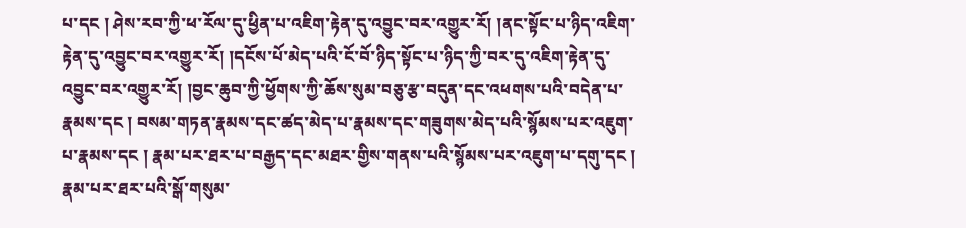པ་དང ། ཤེས་རབ་ཀྱི་ཕ་རོལ་དུ་ཕྱིན་པ་འཇིག་རྟེན་དུ་འབྱུང་བར་འགྱུར་རོ། །ནང་སྟོང་པ་ཉིད་འཇིག་རྟེན་དུ་འབྱུང་བར་འགྱུར་རོ། །དངོས་པོ་མེད་པའི་ངོ་བོ་ཉིད་སྟོང་པ་ཉིད་ཀྱི་བར་དུ་འཇིག་རྟེན་དུ་འབྱུང་བར་འགྱུར་རོ། །བྱང་ཆུབ་ཀྱི་ཕྱོགས་ཀྱི་ཆོས་སུམ་བཅུ་རྩ་བདུན་དང་འཕགས་པའི་བདེན་པ་རྣམས་དང ། བསམ་གཏན་རྣམས་དང་ཚད་མེད་པ་རྣམས་དང་གཟུགས་མེད་པའི་སྙོམས་པར་འཇུག་པ་རྣམས་དང ། རྣམ་པར་ཐར་པ་བརྒྱད་དང་མཐར་གྱིས་གནས་པའི་སྙོམས་པར་འཇུག་པ་དགུ་དང ། རྣམ་པར་ཐར་པའི་སྒོ་གསུམ་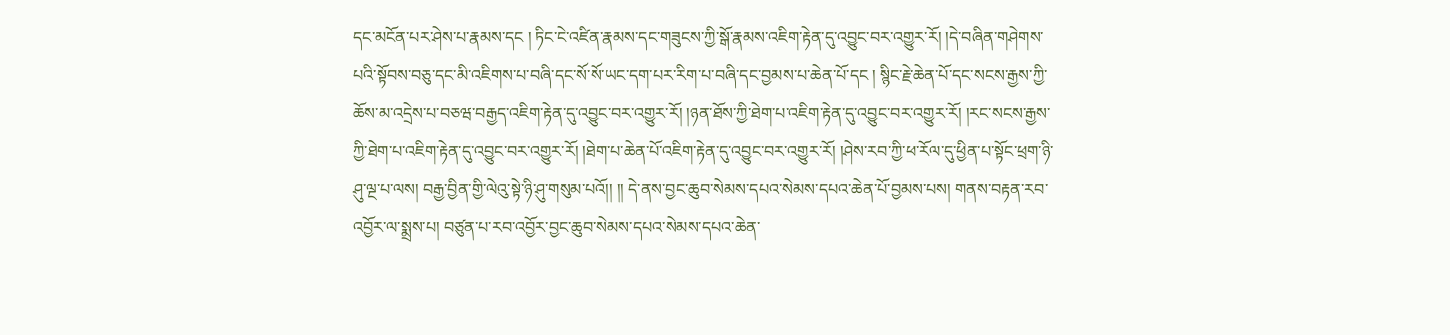དང་མངོན་པར་ཤེས་པ་རྣམས་དང ། ཏིང་ངེ་འཛིན་རྣམས་དང་གཟུངས་ཀྱི་སྒོ་རྣམས་འཇིག་རྟེན་དུ་འབྱུང་བར་འགྱུར་རོ། །དེ་བཞིན་གཤེགས་པའི་སྟོབས་བཅུ་དང་མི་འཇིགས་པ་བཞི་དང་སོ་སོ་ཡང་དག་པར་རིག་པ་བཞི་དང་བྱམས་པ་ཆེན་པོ་དང ། སྙིང་རྗེ་ཆེན་པོ་དང་སངས་རྒྱས་ཀྱི་ཆོས་མ་འདྲེས་པ་བཅཝ་བརྒྱད་འཇིག་རྟེན་དུ་འབྱུང་བར་འགྱུར་རོ། །ཉན་ཐོས་ཀྱི་ཐེག་པ་འཇིག་རྟེན་དུ་འབྱུང་བར་འགྱུར་རོ། །རང་སངས་རྒྱས་ཀྱི་ཐེག་པ་འཇིག་རྟེན་དུ་འབྱུང་བར་འགྱུར་རོ། །ཐེག་པ་ཆེན་པོ་འཇིག་རྟེན་དུ་འབྱུང་བར་འགྱུར་རོ། །ཤེས་རབ་ཀྱི་ཕ་རོལ་དུ་ཕྱིན་པ་སྟོང་ཕྲག་ཉི་ཤུ་ལྔ་པ་ལས། བརྒྱ་བྱིན་གྱི་ལེའུ་སྟེ་ཉི་ཤུ་གསུམ་པའོ།། །། དེ་ནས་བྱང་ཆུབ་སེམས་དཔའ་སེམས་དཔའ་ཆེན་པོ་བྱམས་པས། གནས་བརྟན་རབ་འབྱོར་ལ་སྨྲས་པ། བཙུན་པ་རབ་འབྱོར་བྱང་ཆུབ་སེམས་དཔའ་སེམས་དཔའ་ཆེན་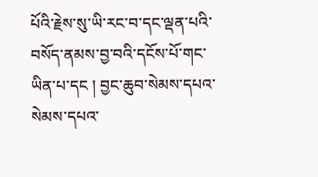པོའི་རྗེས་སུ་ཡི་རང་བ་དང་ལྡན་པའི་བསོད་ནམས་བྱ་བའི་དངོས་པོ་གང་ཡིན་པ་དང ། བྱང་ཆུབ་སེམས་དཔའ་སེམས་དཔའ་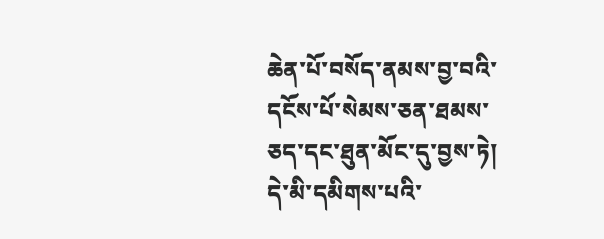ཆེན་པོ་བསོད་ནམས་བྱ་བའི་དངོས་པོ་སེམས་ཅན་ཐམས་ཅད་དང་ཐུན་མོང་དུ་བྱས་ཏེ། དེ་མི་དམིགས་པའི་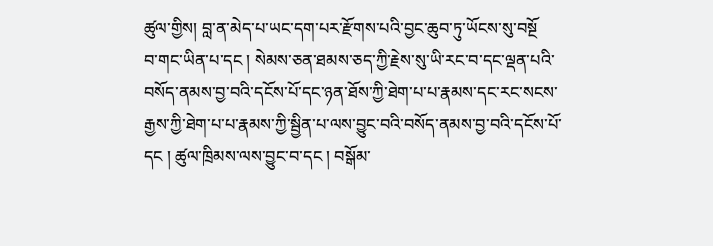ཚུལ་གྱིས། བླ་ན་མེད་པ་ཡང་དག་པར་རྫོགས་པའི་བྱང་ཆུབ་ཏུ་ཡོངས་སུ་བསྔོ
བ་གང་ཡིན་པ་དང ། སེམས་ཅན་ཐམས་ཅད་ཀྱི་རྗེས་སུ་ཡི་རང་བ་དང་ལྡན་པའི་བསོད་ནམས་བྱ་བའི་དངོས་པོ་དང་ཉན་ཐོས་ཀྱི་ཐེག་པ་པ་རྣམས་དང་རང་སངས་རྒྱས་ཀྱི་ཐེག་པ་པ་རྣམས་ཀྱི་སྦྱིན་པ་ལས་བྱུང་བའི་བསོད་ནམས་བྱ་བའི་དངོས་པོ་དང ། ཚུལ་ཁྲིམས་ལས་བྱུང་བ་དང ། བསྒོམ་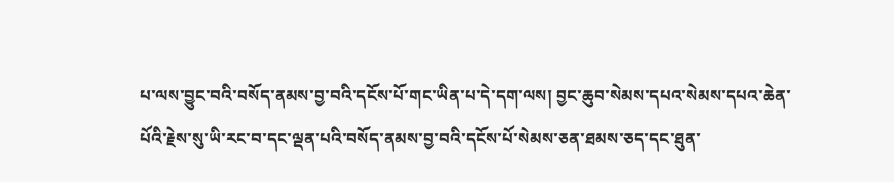པ་ལས་བྱུང་བའི་བསོད་ནམས་བྱ་བའི་དངོས་པོ་གང་ཡིན་པ་དེ་དག་ལས། བྱང་ཆུབ་སེམས་དཔའ་སེམས་དཔའ་ཆེན་པོའི་རྗེས་སུ་ཡི་རང་བ་དང་ལྡན་པའི་བསོད་ནམས་བྱ་བའི་དངོས་པོ་སེམས་ཅན་ཐམས་ཅད་དང་ཐུན་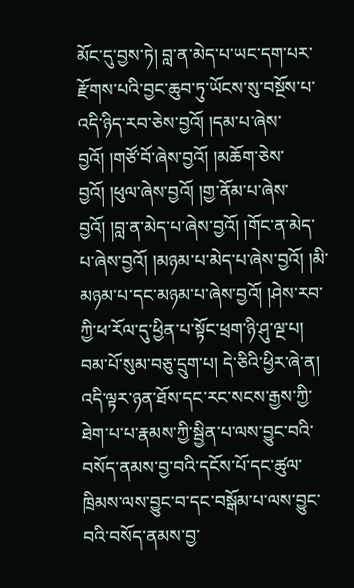མོང་དུ་བྱས་ཏེ། བླ་ན་མེད་པ་ཡང་དག་པར་རྫོགས་པའི་བྱང་ཆུབ་ཏུ་ཡོངས་སུ་བསྔོས་པ་འདི་ཉིད་རབ་ཅེས་བྱའོ། །དམ་པ་ཞེས་བྱའོ། །གཙོ་བོ་ཞེས་བྱའོ། །མཆོག་ཅེས་བྱའོ། །ཕུལ་ཞེས་བྱའོ། །གྱ་ནོམ་པ་ཞེས་བྱའོ། །བླ་ན་མེད་པ་ཞེས་བྱའོ། །གོང་ན་མེད་པ་ཞེས་བྱའོ། །མཉམ་པ་མེད་པ་ཞེས་བྱའོ། །མི་མཉམ་པ་དང་མཉམ་པ་ཞེས་བྱའོ། །ཤེས་རབ་ཀྱི་ཕ་རོལ་དུ་ཕྱིན་པ་སྟོང་ཕྲག་ཉི་ཤུ་ལྔ་པ། བམ་པོ་སུམ་བཅུ་དྲུག་པ། དེ་ཅིའི་ཕྱིར་ཞེ་ན། འདི་ལྟར་ཉན་ཐོས་དང་རང་སངས་རྒྱས་ཀྱི་ཐེག་པ་པ་རྣམས་ཀྱི་སྦྱིན་པ་ལས་བྱུང་བའི་བསོད་ནམས་བྱ་བའི་དངོས་པོ་དང་ཚུལ་ཁྲིམས་ལས་བྱུང་བ་དང་བསྒོམ་པ་ལས་བྱུང་བའི་བསོད་ནམས་བྱ་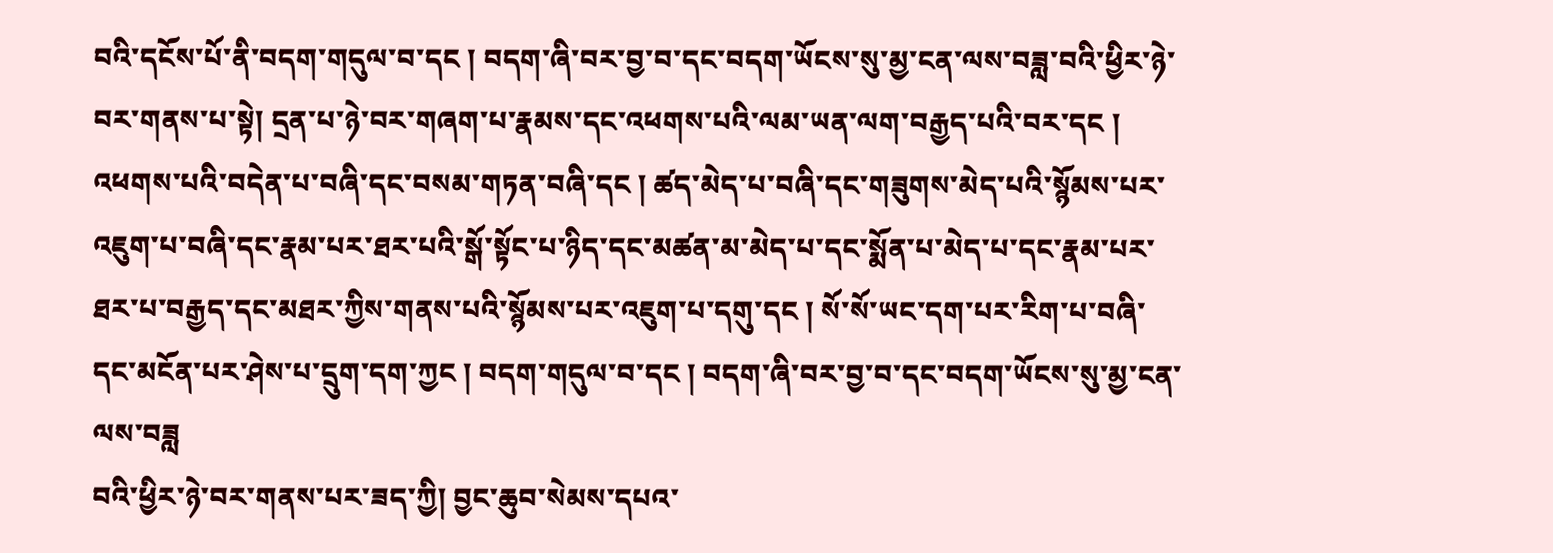བའི་དངོས་པོ་ནི་བདག་གདུལ་བ་དང ། བདག་ཞི་བར་བྱ་བ་དང་བདག་ཡོངས་སུ་མྱ་ངན་ལས་བཟླ་བའི་ཕྱིར་ཉེ་བར་གནས་པ་སྟེ། དྲན་པ་ཉེ་བར་གཞག་པ་རྣམས་དང་འཕགས་པའི་ལམ་ཡན་ལག་བརྒྱད་པའི་བར་དང ། འཕགས་པའི་བདེན་པ་བཞི་དང་བསམ་གཏན་བཞི་དང ། ཚད་མེད་པ་བཞི་དང་གཟུགས་མེད་པའི་སྙོམས་པར་འཇུག་པ་བཞི་དང་རྣམ་པར་ཐར་པའི་སྒོ་སྟོང་པ་ཉིད་དང་མཚན་མ་མེད་པ་དང་སྨོན་པ་མེད་པ་དང་རྣམ་པར་ཐར་པ་བརྒྱད་དང་མཐར་ཀྱིས་གནས་པའི་སྙོམས་པར་འཇུག་པ་དགུ་དང ། སོ་སོ་ཡང་དག་པར་རིག་པ་བཞི་དང་མངོན་པར་ཤེས་པ་དྲུག་དག་ཀྱང ། བདག་གདུལ་བ་དང ། བདག་ཞི་བར་བྱ་བ་དང་བདག་ཡོངས་སུ་མྱ་ངན་ལས་བཟླ
བའི་ཕྱིར་ཉེ་བར་གནས་པར་ཟད་ཀྱི། བྱང་ཆུབ་སེམས་དཔའ་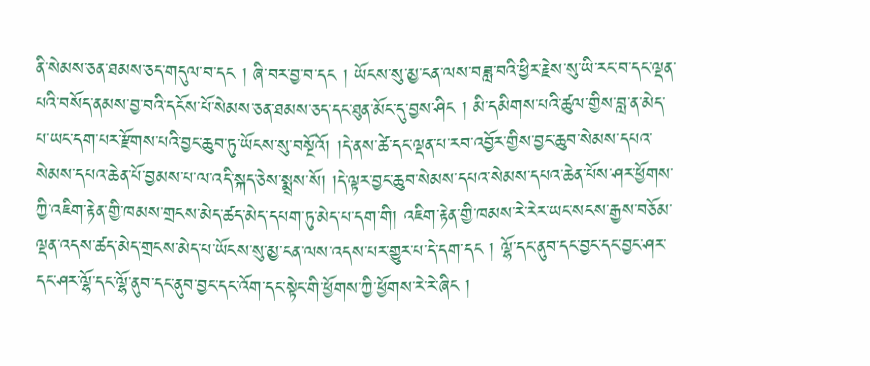ནི་སེམས་ཅན་ཐམས་ཅད་གདུལ་བ་དང ། ཞི་བར་བྱ་བ་དང ། ཡོངས་སུ་མྱ་ངན་ལས་བཟླ་བའི་ཕྱིར་རྗེས་སུ་ཡི་རང་བ་དང་ལྡན་པའི་བསོད་ནམས་བྱ་བའི་དངོས་པོ་སེམས་ཅན་ཐམས་ཅད་དང་ཐུན་མོང་དུ་བྱས་ཤིང ། མི་དམིགས་པའི་ཚུལ་གྱིས་བླ་ན་མེད་པ་ཡང་དག་པར་རྫོགས་པའི་བྱང་ཆུབ་ཏུ་ཡོངས་སུ་བསྔོའོ། །དེ་ནས་ཚེ་དང་ལྡན་པ་རབ་འབྱོར་གྱིས་བྱང་ཆུབ་སེམས་དཔའ་སེམས་དཔའ་ཆེན་པོ་བྱམས་པ་ལ་འདི་སྐད་ཅེས་སྨྲས་སོ། །དེ་ལྟར་བྱང་ཆུབ་སེམས་དཔའ་སེམས་དཔའ་ཆེན་པོས་ཤར་ཕྱོགས་ཀྱི་འཇིག་རྟེན་གྱི་ཁམས་གྲངས་མེད་ཚད་མེད་དཔག་ཏུ་མེད་པ་དག་གི། འཇིག་རྟེན་གྱི་ཁམས་རེ་རེར་ཡང་སངས་རྒྱས་བཅོམ་ལྡན་འདས་ཚད་མེད་གྲངས་མེད་པ་ཡོངས་སུ་མྱ་ངན་ལས་འདས་པར་གྱུར་པ་དེ་དག་དང ། ལྷོ་དང་ནུབ་དང་བྱང་དང་བྱང་ཤར་དང་ཤར་ལྷོ་དང་ལྷོ་ནུབ་དང་ནུབ་བྱང་དང་འོག་དང་སྟེང་གི་ཕྱོགས་ཀྱི་ཕྱོགས་རེ་རེ་ཞིང །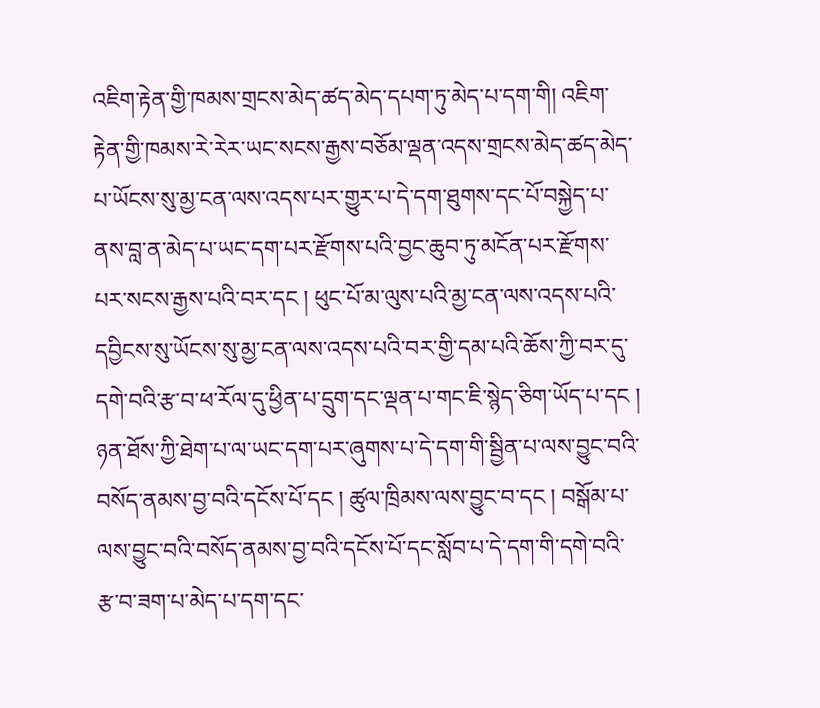འཇིག་རྟེན་གྱི་ཁམས་གྲངས་མེད་ཚད་མེད་དཔག་ཏུ་མེད་པ་དག་གི། འཇིག་རྟེན་གྱི་ཁམས་རེ་རེར་ཡང་སངས་རྒྱས་བཅོམ་ལྡན་འདས་གྲངས་མེད་ཚད་མེད་པ་ཡོངས་སུ་མྱ་ངན་ལས་འདས་པར་གྱུར་པ་དེ་དག་ཐུགས་དང་པོ་བསྐྱེད་པ་ནས་བླ་ན་མེད་པ་ཡང་དག་པར་རྫོགས་པའི་བྱང་ཆུབ་ཏུ་མངོན་པར་རྫོགས་པར་སངས་རྒྱས་པའི་བར་དང ། ཕུང་པོ་མ་ལུས་པའི་མྱ་ངན་ལས་འདས་པའི་དབྱིངས་སུ་ཡོངས་སུ་མྱ་ངན་ལས་འདས་པའི་བར་གྱི་དམ་པའི་ཆོས་ཀྱི་བར་དུ་དགེ་བའི་རྩ་བ་ཕ་རོལ་དུ་ཕྱིན་པ་དྲུག་དང་ལྡན་པ་གང་ཇི་སྙེད་ཅིག་ཡོད་པ་དང ། ཉན་ཐོས་ཀྱི་ཐེག་པ་ལ་ཡང་དག་པར་ཞུགས་པ་དེ་དག་གི་སྦྱིན་པ་ལས་བྱུང་བའི་བསོད་ནམས་བྱ་བའི་དངོས་པོ་དང ། ཚུལ་ཁྲིམས་ལས་བྱུང་བ་དང ། བསྒོམ་པ་ལས་བྱུང་བའི་བསོད་ནམས་བྱ་བའི་དངོས་པོ་དང་སློབ་པ་དེ་དག་གི་དགེ་བའི་རྩ་བ་ཟག་པ་མེད་པ་དག་དང་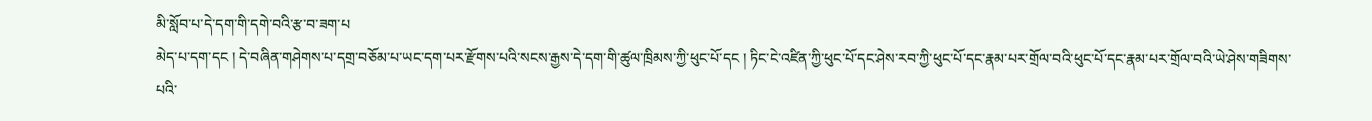མི་སློབ་པ་དེ་དག་གི་དགེ་བའི་རྩ་བ་ཟག་པ
མེད་པ་དག་དང ། དེ་བཞིན་གཤེགས་པ་དགྲ་བཅོམ་པ་ཡང་དག་པར་རྫོགས་པའི་སངས་རྒྱས་དེ་དག་གི་ཚུལ་ཁྲིམས་ཀྱི་ཕུང་པོ་དང ། ཏིང་ངེ་འཛིན་ཀྱི་ཕུང་པོ་དང་ཤེས་རབ་ཀྱི་ཕུང་པོ་དང་རྣམ་པར་གྲོལ་བའི་ཕུང་པོ་དང་རྣམ་པར་གྲོལ་བའི་ཡེ་ཤེས་གཟིགས་པའི་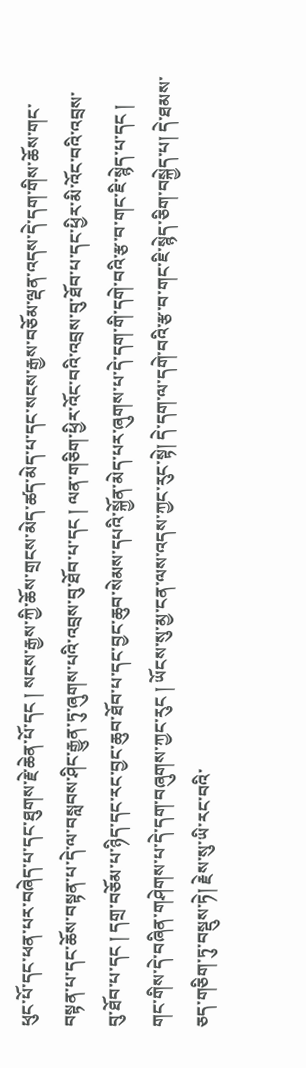ཕུང་པོ་དང་ཕན་པར་བཞེད་པ་དང་ཐུགས་རྗེ་ཆེན་པོ་དང ། སངས་རྒྱས་ཀྱི་ཆོས་གྲངས་མེད་ཚད་མེད་པ་དང་སངས་རྒྱས་བཅོམ་ལྡན་འདས་དེ་དག་གིས་ཆོས་གང་བསྟན་པ་དང་ཆོས་བསྟན་པ་དེ་ལ་བསླབས་ཤིང་རྒྱུན་ཏུ་ཞུགས་པའི་འབྲས་བུ་ཐོབ་པ་དང ། ལན་གཅིག་ཕྱིར་འོང་བའི་འབྲས་བུ་ཐོབ་པ་དང་ཕྱིར་མི་འོང་བའི་འབྲས་བུ་ཐོབ་པ་དང ། དགྲ་བཅོམ་པ་ཉིད་དང་རང་བྱང་ཆུབ་ཐོབ་པ་དང་བྱང་ཆུབ་སེམས་དཔའི་སྐྱོན་མེད་པར་ཞུགས་པ་དེ་དག་གི་དགེ་བའི་རྩ་བ་གང་ཇི་སྙེད་པ་དང ། གང་གིས་དེ་བཞིན་གཤེགས་པ་དེ་དག་བཞུགས་ཀྱང་རུང ། ཡོངས་སུ་མྱ་ངན་ལས་འདས་ཀྱང་རུང་སྟེ། དེ་དག་ལ་དགེ་བའི་རྩ་བ་གང་ཇི་སྙེད་ཅིག་བསྐྱེད་པ། དེ་ཐམས་ཅད་གཅིག་ཏུ་བསྡུས་ཏེ། རྗེས་སུ་ཡི་རང་བའི་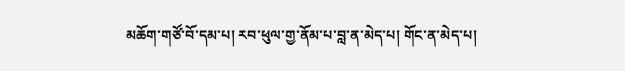མཆོག་གཙོ་བོ་དམ་པ། རབ་ཕུལ་གྱ་ནོམ་པ་བླ་ན་མེད་པ། གོང་ན་མེད་པ།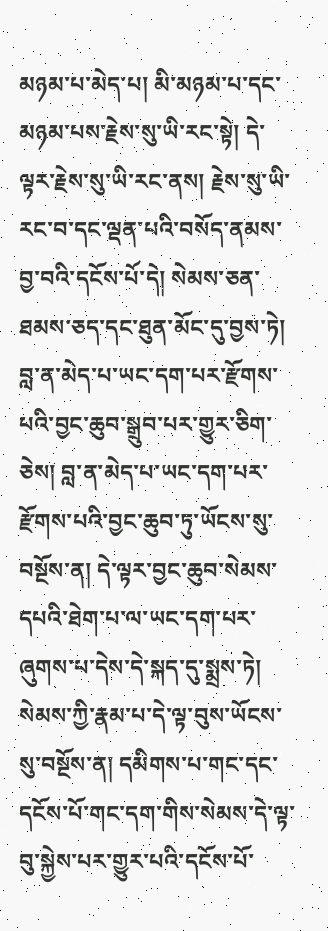མཉམ་པ་མེད་པ། མི་མཉམ་པ་དང་མཉམ་པས་རྗེས་སུ་ཡི་རང་སྟེ། དེ་ལྟར་རྗེས་སུ་ཡི་རང་ནས། རྗེས་སུ་ཡི་རང་བ་དང་ལྡན་པའི་བསོད་ནམས་བྱ་བའི་དངོས་པོ་དེ། སེམས་ཅན་ཐམས་ཅད་དང་ཐུན་མོང་དུ་བྱས་ཏེ། བླ་ན་མེད་པ་ཡང་དག་པར་རྫོགས་པའི་བྱང་ཆུབ་སྒྲུབ་པར་གྱུར་ཅིག་ཅེས། བླ་ན་མེད་པ་ཡང་དག་པར་རྫོགས་པའི་བྱང་ཆུབ་ཏུ་ཡོངས་སུ་བསྔོས་ན། དེ་ལྟར་བྱང་ཆུབ་སེམས་དཔའི་ཐེག་པ་ལ་ཡང་དག་པར་ཞུགས་པ་དེས་དེ་སྐད་དུ་སྨྲས་ཏེ། སེམས་ཀྱི་རྣམ་པ་དེ་ལྟ་བུས་ཡོངས་སུ་བསྔོས་ན། དམིགས་པ་གང་དང་དངོས་པོ་གང་དག་གིས་སེམས་དེ་ལྟ་བུ་སྐྱེས་པར་གྱུར་པའི་དངོས་པོ་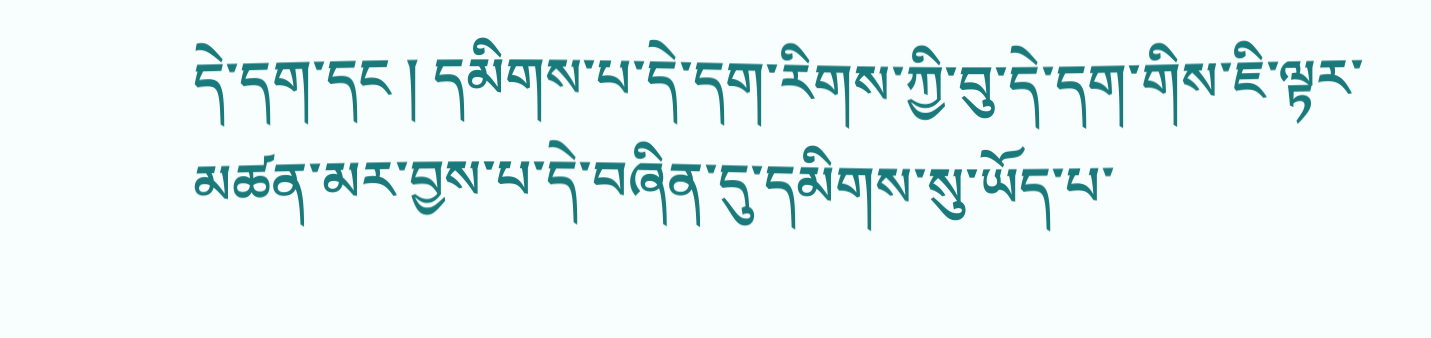དེ་དག་དང ། དམིགས་པ་དེ་དག་རིགས་ཀྱི་བུ་དེ་དག་གིས་ཇི་ལྟར་མཚན་མར་བྱས་པ་དེ་བཞིན་དུ་དམིགས་སུ་ཡོད་པ་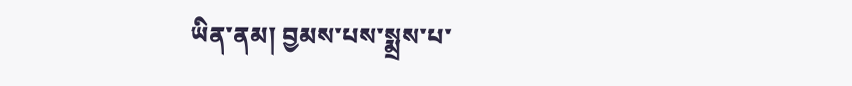ཡིན་ནམ། བྱམས་པས་སྨྲས་པ་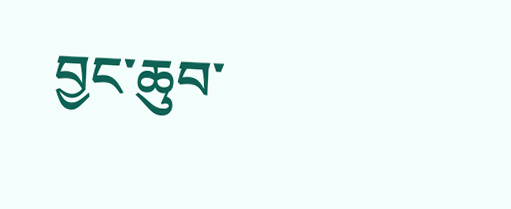བྱང་ཆུབ་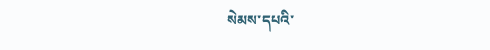སེམས་དཔའི་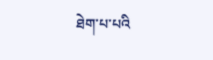ཐེག་པ་པའི